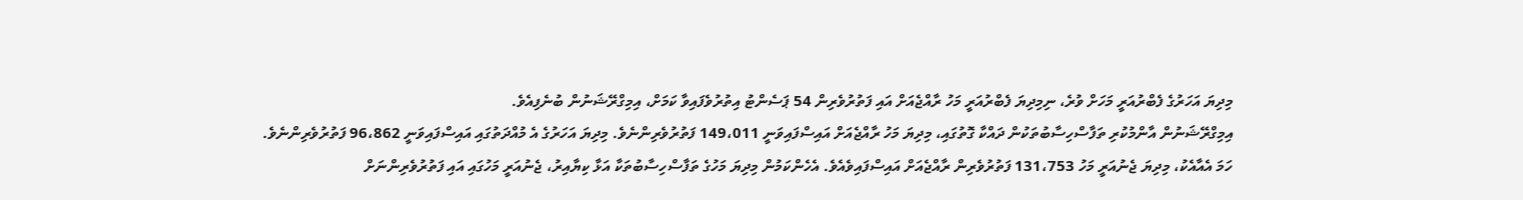މިދިޔަ އަހަރުގެ ފެބްރުއަރީ މަހަށް ވުރެ، ނިމިދިޔަ ފެބްރުއަރީ މަހު ރާއްޖެއަށް އައި ފަތުރުވެރިން 54 ޕަސެންޓު އިތުރުވެފައިވާ ކަމަށް، އިމިގްރޭޝަނުން ބުނެފިއެވެ.
އިމިގްރޭޝަނުން އާންމުކުރި ތަފާސްހިސާބުތަކުން ދައްކާ ގޮތުގައި، މިދިޔަ މަހު ރާއްޖެއަށް އައިސްފައިވަނީ 149،011 ފަތުރުވެރިންނެވެ. މިދިޔަ އަހަރުގެ އެ މުއްދަތުގައި އައިސްފައިވަނީ 96،862 ފަތުރުވެރިންނެވެ.
ހަމަ އެއާއެކު، މިދިޔަ ޖެނުއަރީ މަހު 131،753 ފަތުރުވެރިން ރާއްޖެއަށް އައިސްފައިވެއެވެ. އެހެންކަމުން މިދިޔަ މަހުގެ ތަފާސްހިސާބުތަކާ އަޅާ ކިޔާއިރު، ޖެނުއަރީ މަހުގައި އައި ފަތުރުވެރިންނަށް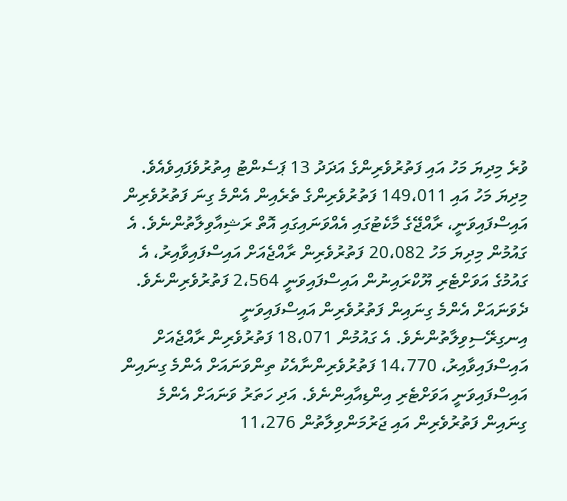ވުރެ މިދިޔަ މަހު އައި ފަތުރުވެރިންގެ އަދަދު 13 ޕަސެންޓު އިތުރުވެފައިވެއެވެ.
މިދިޔަ މަހު އައި 149،011 ފަތުރުވެރިންގެ ތެރެއިން އެންމެ ގިނަ ފަތުރުވެރިން އައިސްފައިވަނީ، ރާއްޖޭގެ މާކެޓުގައި އެއްވަނައިގައި އޮތް ރަޝިއާވިލާތުންނެވެ. އެ ގައުމުން މިދިޔަ މަހު 20،082 ފަތުރުވެރިން ރާއްޖެއަށް އައިސްފައިވާއިރު، އެ ގައުމުގެ އަވަށްޓެރި ޔޫކްރައިނުން އައިސްފައިވަނީ 2،564 ފަތުރުވެރިންނެވެ.
ދެވަނައަށް އެންމެ ގިނައިން ފަތުރުވެރިން އައިސްފައިވަނީ އިނގިރޭސިވިލާތުންނެވެ. އެ ގައުމުން 18،071 ފަތުރުވެރިން ރާއްޖެއަށް އައިސްފައިވާއިރު، 14،770 ފަތުރުވެރިންނާއެކު ތިންވަނައަށް އެންމެ ގިނައިން އައިސްފައިވަނީ އަވަށްޓެރި އިންޑިއާއިންނެވެ. އަދި ހަތަރު ވަނައަށް އެންމެ ގިނައިން ފަތުރުވެރިން އައި ޖަރުމަންވިލާތުން 11،276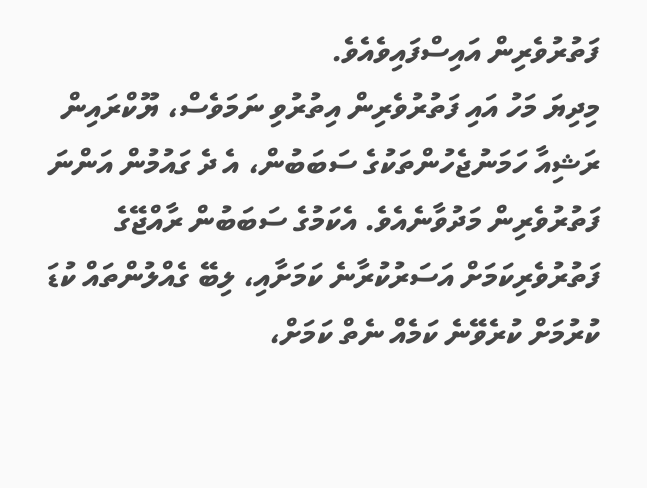ފަތުރުވެރިން އައިސްފައިވެއެވެ.
މިދިޔަ މަހު އައި ފަތުރުވެރިން އިތުރުވި ނަމަވެސް، ޔޫކްރައިން ރަޝިއާ ހަމަނުޖެހުންތަކުގެ ސަބަބުން، އެ ދެ ގައުމުން އަންނަ ފަތުރުވެރިން މަދުވާނެއެވެ. އެކަމުގެ ސަބަބުން ރާއްޖޭގެ ފަތުރުވެރިކަމަށް އަސަރުކުރާނެ ކަމަށާއި، ލިބޭ ގެއްލުންތައް ކުޑަ ކުރުމަށް ކުރެވޭނެ ކަމެއް ނެތް ކަމަށް،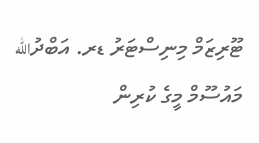ޓޫރިޒަމް މިނިސްޓަރު ޑރ. އަބްދުالله މައުސޫމް މީގެ ކުރިން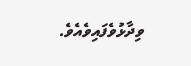ވިދާޅުވެފައިވެއެވެ.